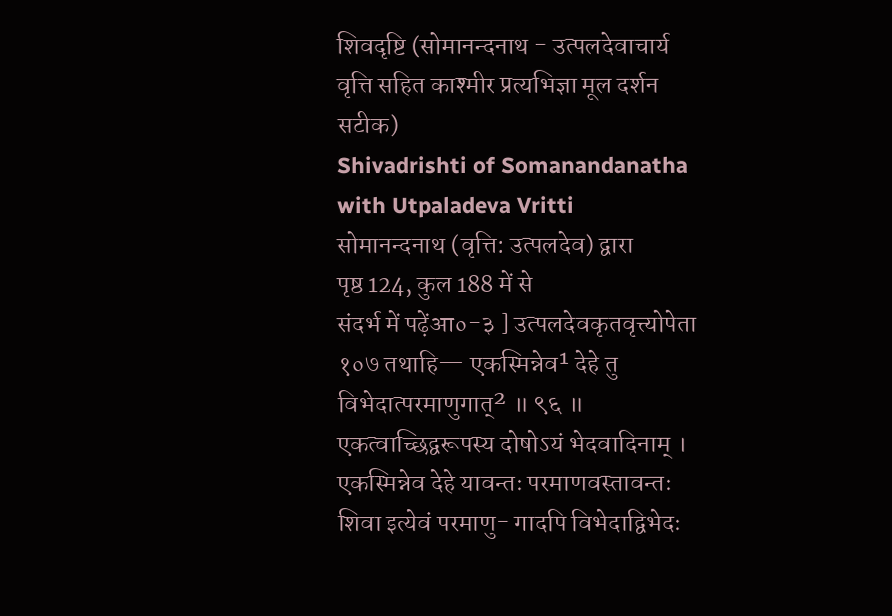शिवदृष्टि (सोमानन्दनाथ - उत्पलदेवाचार्य वृत्ति सहित काश्मीर प्रत्यभिज्ञा मूल दर्शन सटीक)
Shivadrishti of Somanandanatha with Utpaladeva Vritti
सोमानन्दनाथ (वृत्ति: उत्पलदेव) द्वारा
पृष्ठ 124, कुल 188 में से
संदर्भ में पढ़ेंआ०-३ ] उत्पलदेवकृतवृत्त्योपेता १०७ तथाहि— एकस्मिन्नेव¹ देहे तु विभेदात्परमाणुगात्² ॥ ९६ ॥ एकत्वाच्छिद्वरूपस्य दोषोऽयं भेदवादिनाम् । एकस्मिन्नेव देहे यावन्तः परमाणवस्तावन्तः शिवा इत्येवं परमाणु- गादपि विभेदाद्विभेदः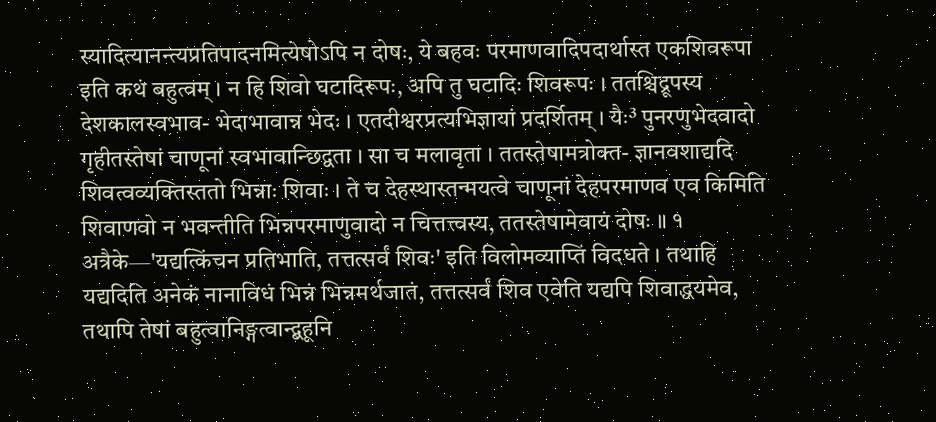स्यादित्यानन्त्यप्रतिपादनमित्येषोऽपि न दोषः, ये बहवः परमाणवादिपदार्थास्त एकशिवरूपा इति कथं बहुत्वम् । न हि शिवो घटादिरूपः, अपि तु घटादिः शिवरूपः । ततश्चिद्रूपस्य देशकालस्वभाव- भेदाभावान्न भेदः । एतदीश्वरप्रत्यभिज्ञायां प्रदर्शितम् । यैः³ पुनरणुभेदवादो गृहीतस्तेषां चाणूनां स्वभावान्छिद्वता । सा च मलावृता । ततस्तेषामत्रोक्त- ज्ञानवशाद्यदि शिवत्वव्यक्तिस्ततो भिन्नाः शिवाः । ते च देहस्थास्तन्मयत्वे चाणूनां देहपरमाणव एव किमिति शिवाणवो न भवन्तीति भिन्नपरमाणुवादो न चित्तत्त्वस्य, ततस्तेषामेवायं दोषः ॥ १ अत्रैके—'यद्यत्किंचन प्रतिभाति, तत्तत्सर्वं शिवः' इति विलोमव्याप्तिं विदधते । तथाहि यद्यदिति अनेकं नानाविधं भिन्नं भिन्नमर्थजातं, तत्तत्सर्वं शिव एवेति यद्यपि शिवाद्धयमेव, तथापि तेषां बहुत्वानिङ्गत्वान्द्बहूनि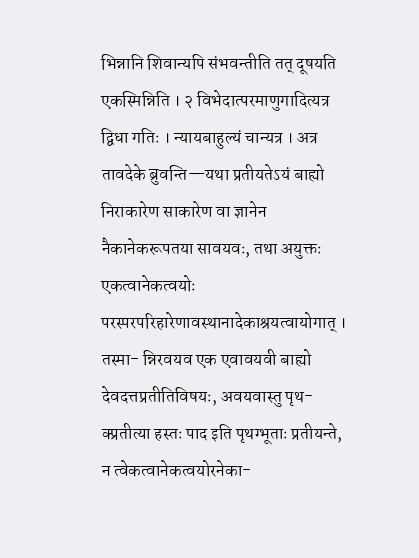भिन्नानि शिवान्यपि संभवन्तीति तत् दूषयति एकस्मिन्निति । २ विभेदात्परमाणुगादित्यत्र द्विधा गतिः । न्यायबाहुल्यं चान्यत्र । अत्र तावदेके ब्रुवन्ति—यथा प्रतीयतेऽयं बाह्यो निराकारेण साकारेण वा ज्ञानेन नैकानेकरूपतया सावयवः, तथा अयुक्तः एकत्वानेकत्वयोः परस्परपरिहारेणावस्थानादेकाश्रयत्वायोगात् । तस्मा- न्निरवयव एक एवावयवी बाह्यो देवदत्तप्रतीतिविषयः, अवयवास्तु पृथ- क्प्रतीत्या हस्तः पाद इति पृथग्भूताः प्रतीयन्ते, न त्वेकत्वानेकत्वयोरनेका-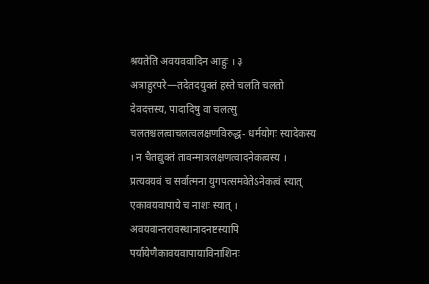श्रयतेति अवयववादिन आहुः । ३ अत्राहुरपरे—तदेतदयुक्तं हस्ते चलति चलतो देवदत्तस्य, पादादिषु वा चलत्सु चलतश्चलत्वाचलत्वलक्षणविरुद्ध- धर्मयोगः स्यादेकस्य । न चैतद्युक्तं तावन्मात्रलक्षणत्वादनेकत्वस्य । प्रत्यवयवं च सर्वात्मना युगपत्समवेतेऽनेकत्वं स्यात् एकावयवापाये च नाशः स्यात् । अवयवान्तरावस्थानादनष्टस्यापि पर्यायेणैकावयवापायाविनाशिनः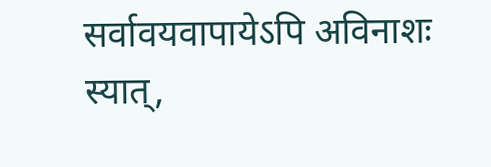सर्वावयवापायेऽपि अविनाशः स्यात्,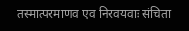तस्मात्परमाणव एव निरवयवाः संचिता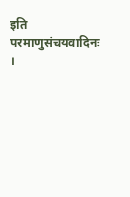इति परमाणुसंचयवादिनः ।